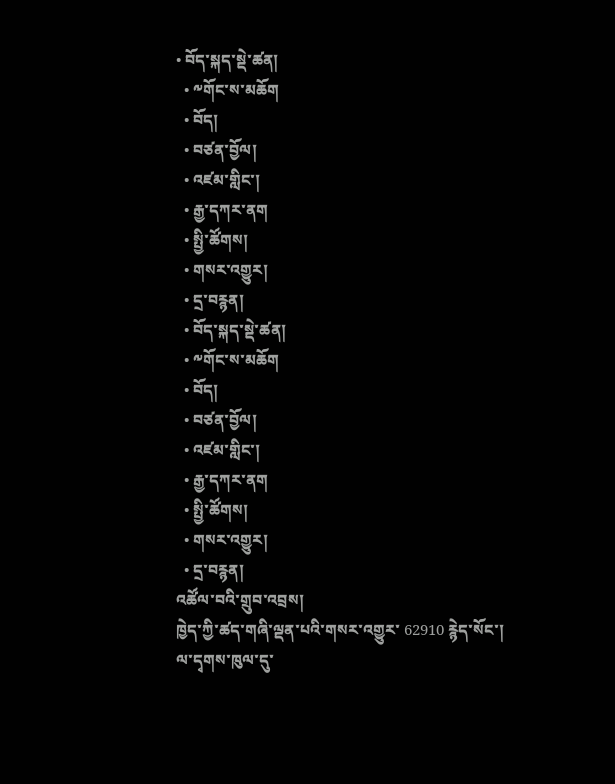• བོད་སྐད་སྡེ་ཚན།
  • ༸གོང་ས་མཆོག
  • བོད།
  • བཙན་བྱོལ།
  • འཛམ་གླིང་།
  • རྒྱ་དཀར་ནག
  • སྤྱི་ཚོགས།
  • གསར་འགྱུར།
  • དྲ་བརྙན།
  • བོད་སྐད་སྡེ་ཚན།
  • ༸གོང་ས་མཆོག
  • བོད།
  • བཙན་བྱོལ།
  • འཛམ་གླིང་།
  • རྒྱ་དཀར་ནག
  • སྤྱི་ཚོགས།
  • གསར་འགྱུར།
  • དྲ་བརྙན།
འཚོལ་བའི་གྲུབ་འབྲས།
ཁྱེད་ཀྱི་ཚད་གཞི་ལྡན་པའི་གསར་འགྱུར་ 62910 རྙེད་སོང་།
ལ་དྭགས་ཁུལ་དུ་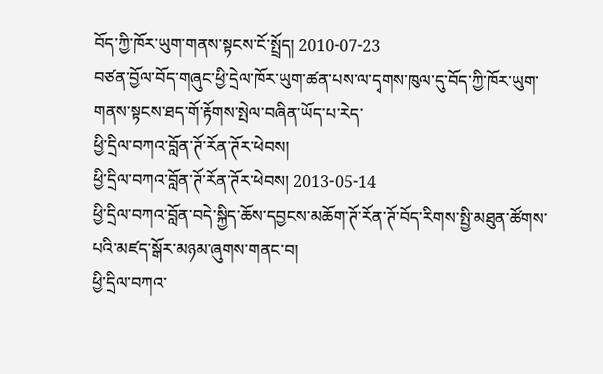བོད་ཀྱི་ཁོར་ཡུག་གནས་སྟངས་ངོ་སྤྲོད། 2010-07-23
བཙན་བྱོལ་བོད་གཞུང་ཕྱི་དྲེལ་ཁོར་ཡུག་ཚན་པས་ལ་དྭགས་ཁུལ་དུ་བོད་ཀྱི་ཁོར་ཡུག་གནས་སྟངས་ཐད་གོ་རྟོགས་སྤེལ་བཞིན་ཡོད་པ་རེད་
ཕྱི་དྲིལ་བཀའ་བློན་ཊོ་རོན་ཊོར་ཕེབས།
ཕྱི་དྲིལ་བཀའ་བློན་ཊོ་རོན་ཊོར་ཕེབས། 2013-05-14
ཕྱི་དྲིལ་བཀའ་བློན་བདེ་སྐྱིད་ཆོས་དབྱངས་མཆོག་ཊོ་རོན་ཊོ་བོད་རིགས་སྤྱི་མཐུན་ཚོགས་པའི་མཛད་སྒོར་མཉམ་ཞུགས་གནང་བ།
ཕྱི་དྲིལ་བཀའ་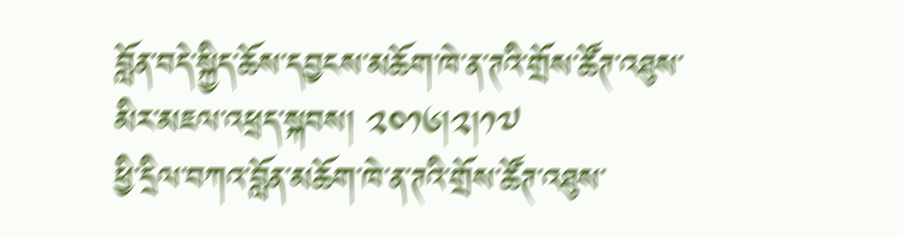བློན་བདེ་སྐྱིད་ཆོས་དབྱངས་མཆོག་ཁེ་ན་ཊའི་གྲོས་ཚོཊ་འཐུས་མིར་མཇལ་འཕྲད་སྐབས། ༢༠༡༦།༢།༡༧
ཕྱི་དྲིལ་བཀའ་བློན་མཆོག་ཁེ་ན་ཊའི་གྲོས་ཚོཊ་འཐུས་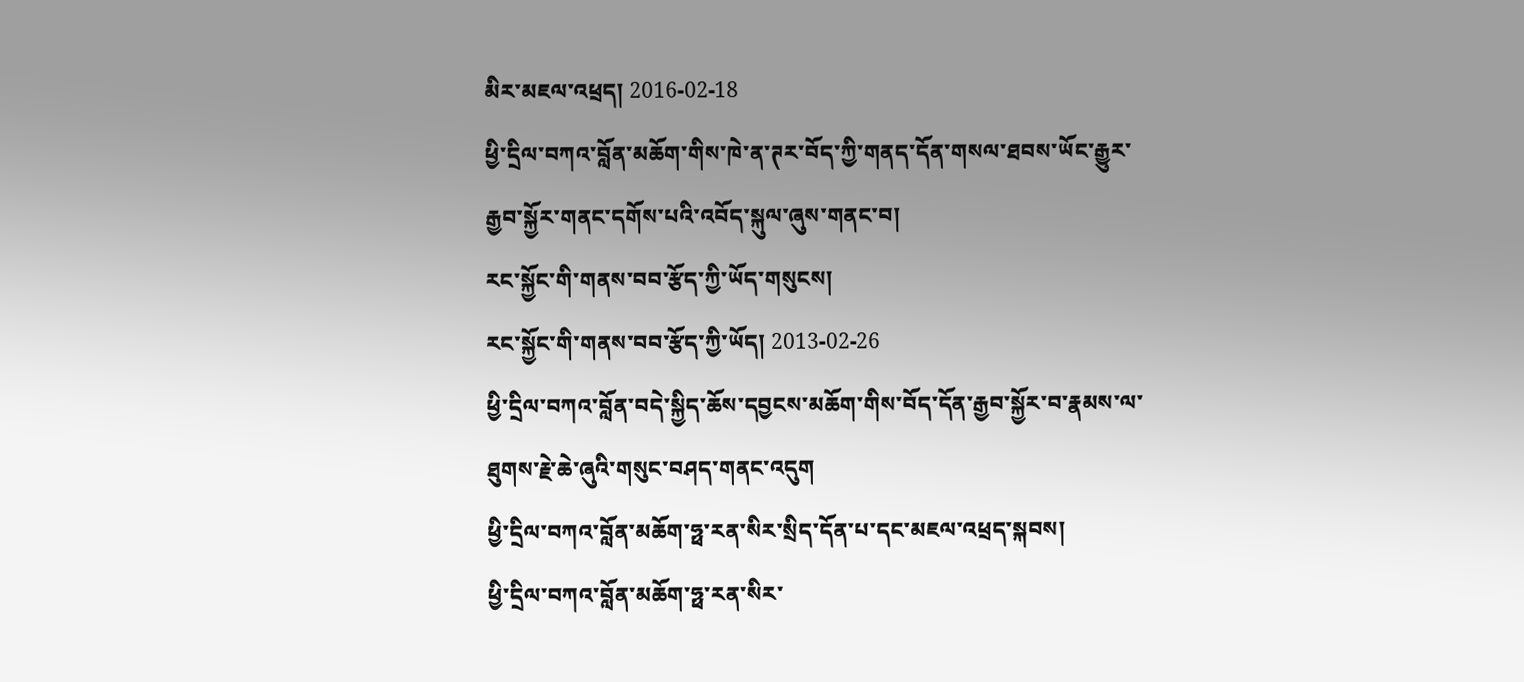མིར་མཇལ་འཕྲད། 2016-02-18
ཕྱི་དྲིལ་བཀའ་བློན་མཆོག་གིས་ཁེ་ན་ཊར་བོད་ཀྱི་གནད་དོན་གསལ་ཐབས་ཡོང་རྒྱུར་རྒྱབ་སྐྱོར་གནང་དགོས་པའི་འབོད་སྐུལ་ཞུས་གནང་བ།
རང་སྐྱོང་གི་གནས་བབ་རྩོད་ཀྱི་ཡོད་གསུངས།
རང་སྐྱོང་གི་གནས་བབ་རྩོད་ཀྱི་ཡོད། 2013-02-26
ཕྱི་དྲིལ་བཀའ་བློན་བདེ་སྐྱིད་ཆོས་དབྱངས་མཆོག་གིས་བོད་དོན་རྒྱབ་སྐྱོར་བ་རྣམས་ལ་ཐུགས་རྗེ་ཆེ་ཞུའི་གསུང་བཤད་གནང་འདུག
ཕྱི་དྲིལ་བཀའ་བློན་མཆོག་ཧྥ་རན་སིར་སྲིད་དོན་པ་དང་མཇལ་འཕྲད་སྐབས།
ཕྱི་དྲིལ་བཀའ་བློན་མཆོག་ཧྥ་རན་སིར་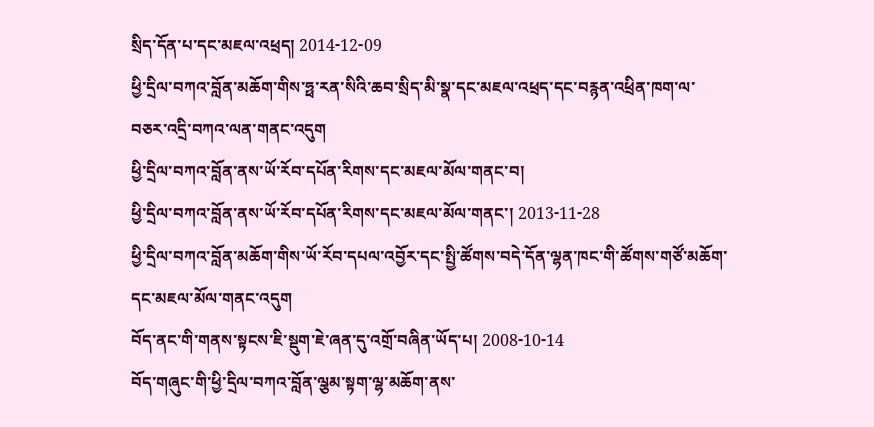སྲིད་དོན་པ་དང་མཇལ་འཕྲད། 2014-12-09
ཕྱི་དྲིལ་བཀའ་བློན་མཆོག་གིས་ཧྥ་རན་སིའི་ཆབ་སྲིད་མི་སྣ་དང་མཇལ་འཕྲད་དང་བརྙན་འཕྲིན་ཁག་ལ་བཅར་འདྲི་བཀའ་ལན་གནང་འདུག
ཕྱི་དྲིལ་བཀའ་བློན་ནས་ཡོ་རོབ་དཔོན་རིགས་དང་མཇལ་མོལ་གནང་བ།
ཕྱི་དྲིལ་བཀའ་བློན་ནས་ཡོ་རོབ་དཔོན་རིགས་དང་མཇལ་མོལ་གནང་། 2013-11-28
ཕྱི་དྲིལ་བཀའ་བློན་མཆོག་གིས་ཡོ་རོབ་དཔལ་འབྱོར་དང་སྤྱི་ཚོགས་བདེ་དོན་ལྷན་ཁང་གི་ཚོགས་གཙོ་མཆོག་དང་མཇལ་མོལ་གནང་འདུག
བོད་ནང་གི་གནས་སྟངས་ཇི་སྡུག་ཇེ་ཞན་དུ་འགྲོ་བཞིན་ཡོད་པ། 2008-10-14
བོད་གཞུང་གི་ཕྱི་དྲིལ་བཀའ་བློན་ལྕམ་སྟག་ལྷ་མཆོག་ནས་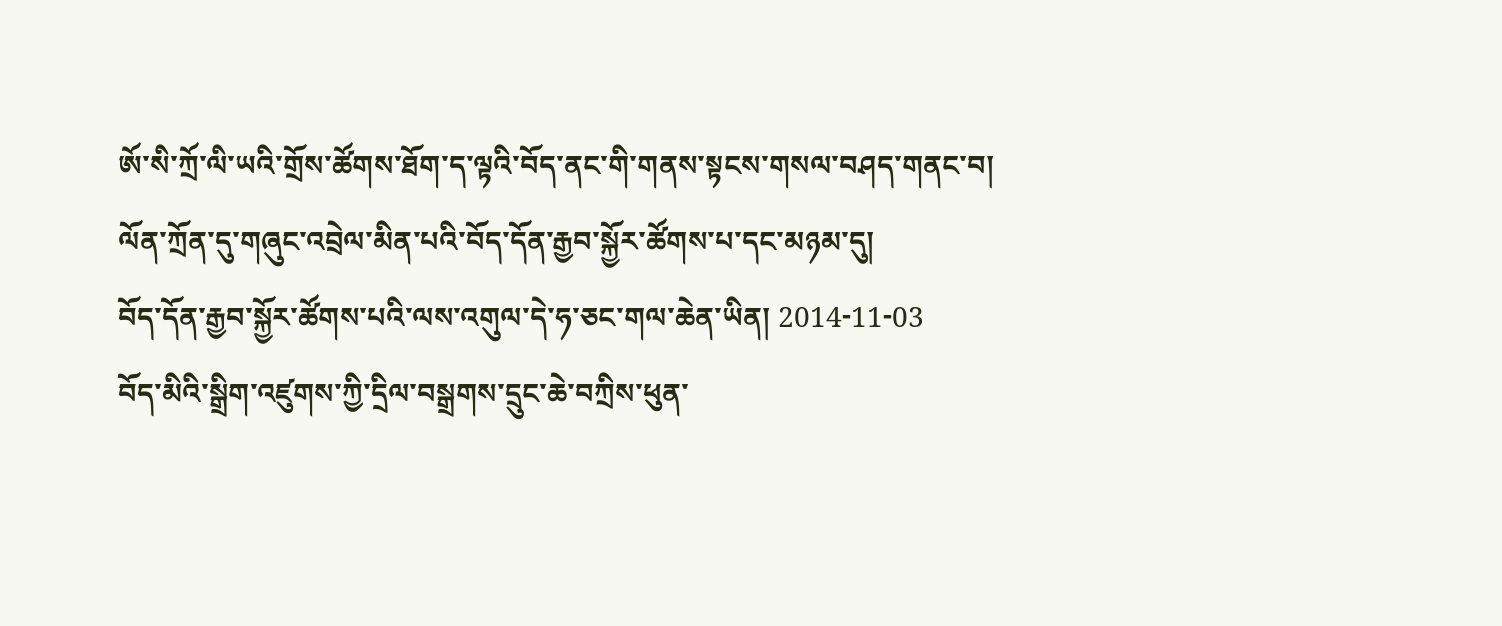ཨོ་སི་ཀྲོ་ལི་ཡའི་གྲོས་ཚོགས་ཐོག་ད་ལྟའི་བོད་ནང་གི་གནས་སྟངས་གསལ་བཤད་གནང་བ།
ལོན་ཀྲོན་དུ་གཞུང་འབྲེལ་མིན་པའི་བོད་དོན་རྒྱབ་སྐྱོར་ཚོགས་པ་དང་མཉམ་དུ།
བོད་དོན་རྒྱབ་སྐྱོར་ཚོགས་པའི་ལས་འགུལ་དེ་ཧ་ཅང་གལ་ཆེན་ཡིན། 2014-11-03
བོད་མིའི་སྒྲིག་འཛུགས་ཀྱི་དྲིལ་བསྒྲགས་དྲུང་ཆེ་བཀྲིས་ཕུན་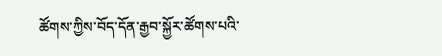ཚོགས་ཀྱིས་བོད་དོན་རྒྱབ་སྐྱོར་ཚོགས་པའི་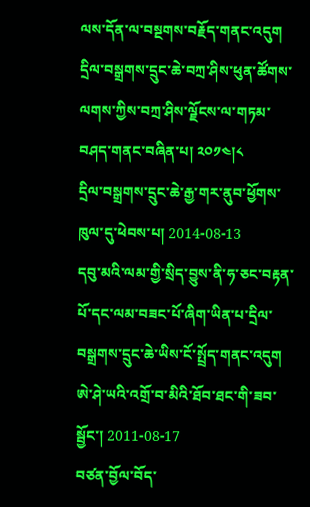ལས་དོན་ལ་བསྔགས་བརྗོད་གནང་འདུག
དྲིལ་བསྒྲགས་དྲུང་ཆེ་བཀྲ་ཤིས་ཕུན་ཚོགས་ལགས་ཀྱིས་བཀྲ་ཤིས་ལྗོངས་ལ་གཏམ་བཤད་གནང་བཞིན་པ། ༢༠༡༤།༨
དྲིལ་བསྒྲགས་དྲུང་ཆེ་རྒྱ་གར་ནུབ་ཕྱོགས་ཁུལ་དུ་ཕེབས་པ། 2014-08-13
དབུ་མའི་ལམ་གྱི་སྲིད་བྱུས་ནི་ཧ་ཅང་བརྟན་པོ་དང་ལམ་བཟང་པོ་ཞིག་ཡིན་པ་དྲིལ་བསྒྲགས་དྲུང་ཆེ་ཡིས་ངོ་སྤྲོད་གནང་འདུག
ཨེ་ཤེ་ཡའི་འགྲོ་བ་མིའི་ཐོབ་ཐང་གི་ཟབ་སྦྱོང་། 2011-08-17
བཙན་བྱོལ་བོད་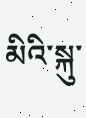མིའི་སྐུ་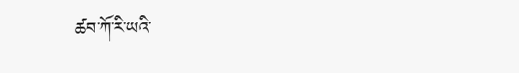ཚབ་ཀོ་རི་ཡའི་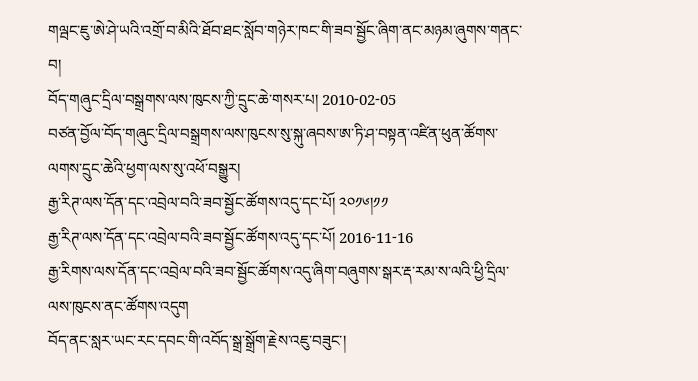གལྦང་ཇུ་ཨེ་ཤེ་ཡའི་འགྲོ་བ་མིའི་ཐོབ་ཐང་སློབ་གཉེར་ཁང་གི་ཟབ་སྦྱོང་ཞིག་ནང་མཉམ་ཞུགས་གནང་བ།
བོད་གཞུང་དྲིལ་བསྒྲགས་ལས་ཁུངས་ཀྱི་དྲུང་ཆེ་གསར་པ། 2010-02-05
བཙན་བྱོལ་བོད་གཞུང་དྲིལ་བསྒྲགས་ལས་ཁུངས་སུ་སྐུ་ཞབས་ཨ་ཏི་ཤ་བསྟན་འཛིན་ཕུན་ཚོགས་ལགས་དྲུང་ཆེའི་ཕྱག་ལས་སུ་འཕོ་བསྒྱུར།
རྒྱ་རིཊ་ལས་དོན་དང་འབྲེལ་བའི་ཟབ་སྦྱོང་ཚོགས་འདུ་དང་པོ། ༢༠༡༦།༡༡
རྒྱ་རིཊ་ལས་དོན་དང་འབྲེལ་བའི་ཟབ་སྦྱོང་ཚོགས་འདུ་དང་པོ། 2016-11-16
རྒྱ་རིགས་ལས་དོན་དང་འབྲེལ་བའི་ཟབ་སྦྱོང་ཚོགས་འདུ་ཞིག་བཞུགས་སྒར་རྡ་རམ་ས་ལའི་ཕྱི་དྲིལ་ལས་ཁུངས་ནང་ཚོགས་འདུག
བོད་ནང་སླར་ཡང་རང་དབང་གི་འབོད་སྒྲ་སྒྲོག་རྗེས་འཇུ་བཟུང་།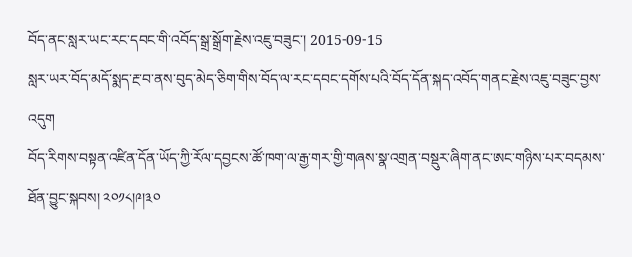བོད་ནང་སླར་ཡང་རང་དབང་གི་འབོད་སྒྲ་སྒྲོག་རྗེས་འཇུ་བཟུང་། 2015-09-15
སླར་ཡར་བོད་མདོ་སྨད་རྔ་བ་ནས་བུད་མེད་ཅིག་གིས་བོད་ལ་རང་དབང་དགོས་པའི་བོད་དོན་སྐད་འབོད་གནང་རྗེས་འཇུ་བཟུང་བྱས་འདུག
བོད་རིགས་བསྟན་འཛིན་དོན་ཡོད་ཀྱི་རོལ་དབྱངས་ཚོ་ཁག་ལ་རྒྱ་གར་གྱི་གཞས་སྣ་འགྲན་བསྡུར་ཞིག་ནང་ཨང་གཉིས་པར་བདམས་ཐོན་བྱུང་སྐབས། ༢༠༡༨།༩།༣༠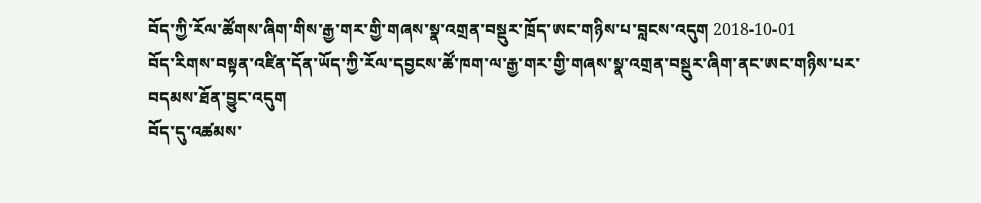བོད་ཀྱི་རོལ་ཚོགས་ཞིག་གིས་རྒྱ་གར་གྱི་གཞས་སྣ་འགྲན་བསྡུར་ཁྲོད་ཨང་གཉིས་པ་བླངས་འདུག 2018-10-01
བོད་རིགས་བསྟན་འཛིན་དོན་ཡོད་ཀྱི་རོལ་དབྱངས་ཚོ་ཁག་ལ་རྒྱ་གར་གྱི་གཞས་སྣ་འགྲན་བསྡུར་ཞིག་ནང་ཨང་གཉིས་པར་བདམས་ཐོན་བྱུང་འདུག
བོད་དུ་འཚམས་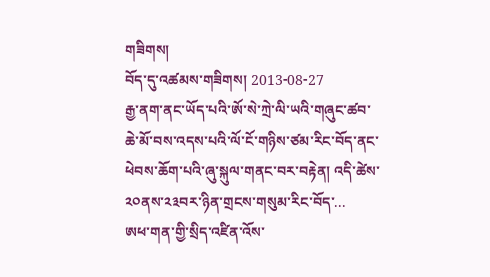གཟིགས།
བོད་དུ་འཚམས་གཟིགས། 2013-08-27
རྒྱ་ནག་ནང་ཡོད་པའི་ཨོ་སེ་ཀྲེ་ལི་ཡའི་གཞུང་ཚབ་ཆེ་མོ་བས་འདས་པའི་ལོ་ངོ་གཉིས་ཙམ་རིང་བོད་ནང་ཕེབས་ཆོག་པའི་ཞུ་སྐུལ་གནང་བར་བརྟེན། འདི་ཚེས་༢༠ནས་༢༣བར་ཉིན་གྲངས་གསུམ་རིང་བོད་...
ཨཕ་གན་གྱི་སྲིད་འཛིན་འོས་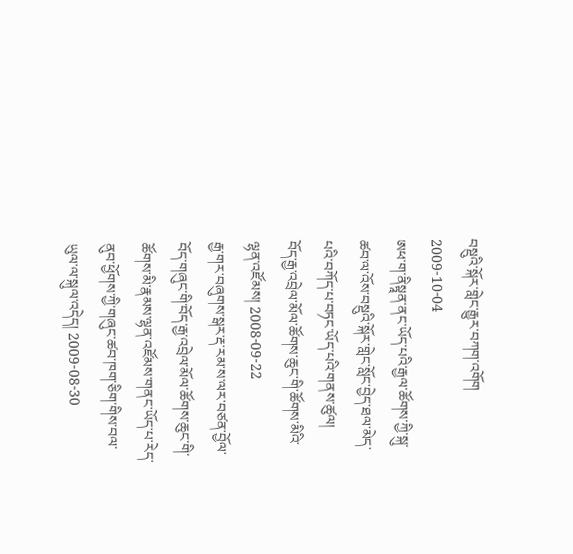བསྡུའི་སྐོར་གླེང་རྒྱུར་བཀག་འགོག 2009-10-04
ཨཕ་ག་ནིསྟཱན་ནང་ཡོད་པའི་རྒྱལ་ཚོགས་ཀྱི་སྐུ་ཚབ་ལ་འོས་བསྡུའི་སྐོར་གླེང་སློང་བྱེད་ཐལ་མེད་པའི་བཀོད་པ་བཏང་ཡོད་པའི་གནས་ཚུལ།
བོད་རྒྱ་འབྲེལ་མོལ་ཚོགས་ཆུང་གི་ཚོགས་མིའི་ལྷན་འཛོམས། 2008-09-22
རྒྱ་གར་བཞུགས་སྒར་རྡ་རམ་ས་ལར་བཙན་བྱོལ་བོད་གཞུང་གི་བོད་རྒྱ་འབྲེལ་མོལ་ཚོགས་ཆུང་གི་ཚོགས་མི་རྣམས་ལྷན་འཛོམས་གནང་ཡོད་པ་རེད་
ནུབ་ཕྱོགས་ཀྱི་གཞུང་ཚབ་ཁག་ཅིག་གིས་བལ་ཡུལ་ལ་སྐུལ་འདེད། 2009-08-30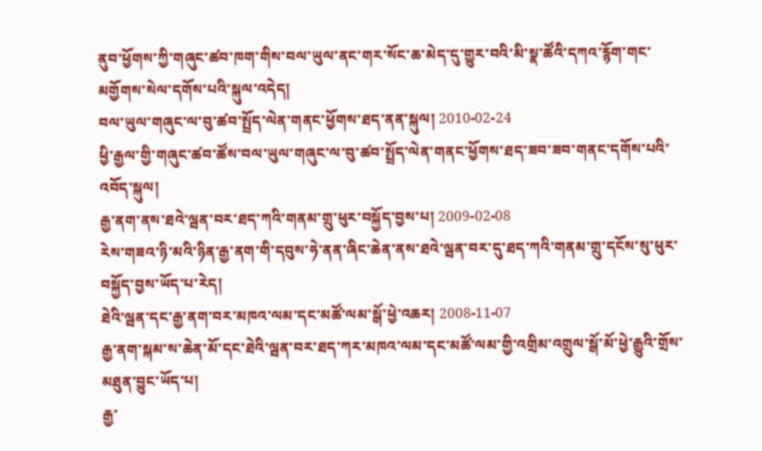ནུབ་ཕྱོགས་ཀྱི་གཞུང་ཚབ་ཁག་གིས་བལ་ཡུལ་ནང་གར་སོང་ཆ་མེད་དུ་གྱུར་བའི་མི་སྣ་ཚོའི་དཀའ་རྙོག་གང་མགྱོགས་སེལ་དགོས་པའི་སྐུལ་འདེད།
བལ་ཡུལ་གཞུང་ལ་བུ་ཚབ་སྤྲོད་ལེན་གནང་ཕྱོགས་ཐད་ནན་སྐུལ། 2010-02-24
ཕྱི་རྒྱལ་གྱི་གཞུང་ཚབ་ཚོས་བལ་ཡུལ་གཞུང་ལ་བུ་ཚབ་སྤྲོད་ལེན་གནང་ཕྱོགས་ཐད་ཟབ་ཟབ་གནང་དགོས་པའི་འབོད་སྐུལ།
རྒྱ་ནག་ནས་ཐའེ་ལྦན་བར་ཐད་ཀའི་གནམ་གྲུ་ཕུར་བསྐྱོད་བྱས་པ། 2009-02-08
རེས་གཟའ་ཉི་མའི་ཉིན་རྒྱ་ནག་གི་དབུས་ཧེ་ནན་ཞིང་ཆེན་ནས་ཐའེ་ལྦན་བར་དུ་ཐད་ཀའི་གནམ་གྲུ་དངོས་སུ་ཕུར་བསྐྱོད་བྱས་ཡོད་པ་རེད།
ཐེའི་ལྦན་དང་རྒྱ་ནག་བར་མཁའ་ལམ་དང་མཚོ་ལམ་སྒོ་ཕྱེ་འཆར། 2008-11-07
རྒྱ་ནག་སྐམ་ས་ཆེན་མོ་དང་ཐེའི་ལྦན་བར་ཐད་ཀར་མཁའ་ལམ་དང་མཚོ་ལམ་གྱི་འགྲིམ་འགྲུལ་སྒོ་མོ་ཕྱེ་རྒྱུའི་གྲོས་མཐུན་བྱུང་ཡོད་པ།
རྒྱ་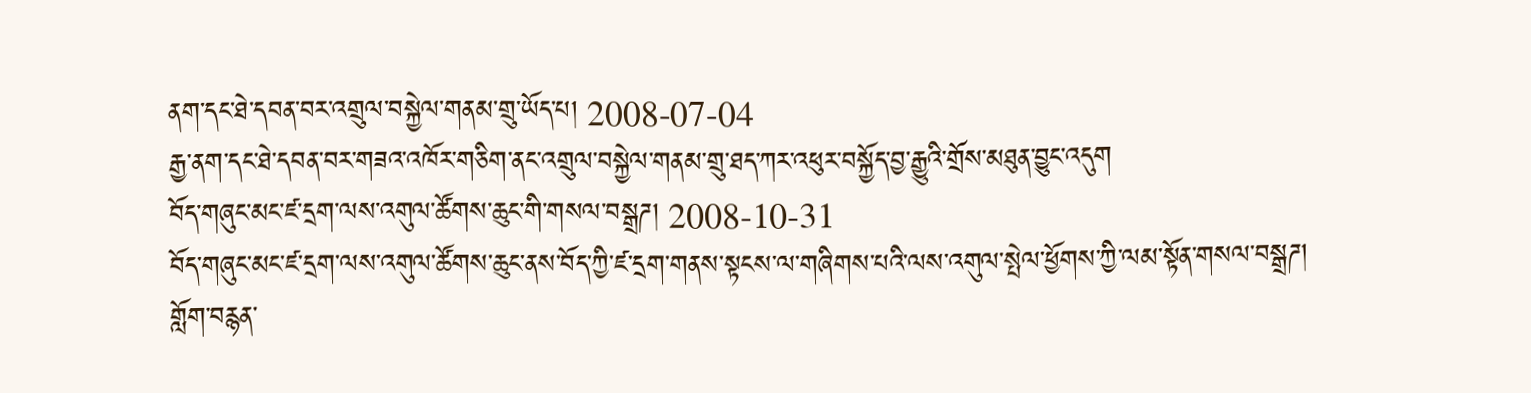ནག་དང་ཐེ་དབན་བར་འགྲུལ་བསྐྱེལ་གནམ་གྲུ་ཡོད་པ། 2008-07-04
རྒྱ་ནག་དང་ཐེ་དབན་བར་གཟའ་འཁོར་གཅིག་ནང་འགྲུལ་བསྐྱེལ་གནམ་གྲུ་ཐད་ཀར་འཕུར་བསྐྱོད་བྱ་རྒྱུའི་གྲོས་མཐུན་བྱུང་འདུག
བོད་གཞུང་མང་ཛ་དྲག་ལས་འགུལ་ཚོགས་ཆུང་གི་གསལ་བསྒྲཌ། 2008-10-31
བོད་གཞུང་མང་ཛ་དྲག་ལས་འགུལ་ཚོགས་ཆུང་ནས་བོད་ཀྱི་ཛ་དྲག་གནས་སྟངས་ལ་གཞིགས་པའི་ལས་འགུལ་སྤེལ་ཕྱོགས་ཀྱི་ལམ་སྟོན་གསལ་བསྒྲཌ།
གློག་བརྙན་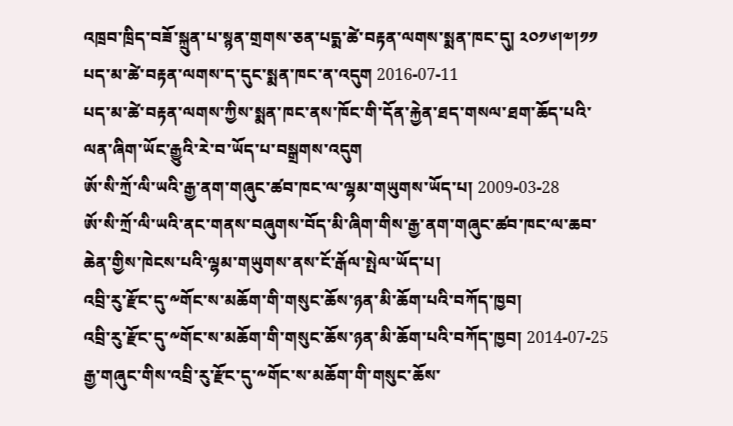འཁྲབ་ཁྲིད་བཟོ་སྐྲུན་པ་སྙན་གྲགས་ཅན་པདྨ་ཚེ་བརྟན་ལགས་སྨན་ཁང་དུ། ༢༠༡༦།༧།༡༡
པད་མ་ཚེ་བརྟན་ལགས་ད་དུང་སྨན་ཁང་ན་འདུག 2016-07-11
པད་མ་ཚེ་བརྟན་ལགས་ཀྱིས་སྨན་ཁང་ནས་ཁོང་གི་དོན་རྐྱེན་ཐད་གསལ་ཐག་ཆོད་པའི་ལན་ཞིག་ཡོང་རྒྱུའི་རེ་བ་ཡོད་པ་བསྒྲགས་འདུག
ཨོ་སི་ཀྲོ་ལི་ཡའི་རྒྱ་ནག་གཞུང་ཚབ་ཁང་ལ་ལྷམ་གཡུགས་ཡོད་པ། 2009-03-28
ཨོ་སི་ཀྲོ་ལི་ཡའི་ནང་གནས་བཞུགས་བོད་མི་ཞིག་གིས་རྒྱ་ནག་གཞུང་ཚབ་ཁང་ལ་ཆབ་ཆེན་གྱིས་ཁེངས་པའི་ལྷམ་གཡུགས་ནས་ངོ་རྒོལ་སྤེལ་ཡོད་པ།
འབྲི་རུ་རྫོང་དུ་༸གོང་ས་མཆོག་གི་གསུང་ཆོས་ཉན་མི་ཆོག་པའི་བཀོད་ཁྱབ།
འབྲི་རུ་རྫོང་དུ་༸གོང་ས་མཆོག་གི་གསུང་ཆོས་ཉན་མི་ཆོག་པའི་བཀོད་ཁྱབ། 2014-07-25
རྒྱ་གཞུང་གིས་འབྲི་རུ་རྫོང་དུ་༸གོང་ས་མཆོག་གི་གསུང་ཆོས་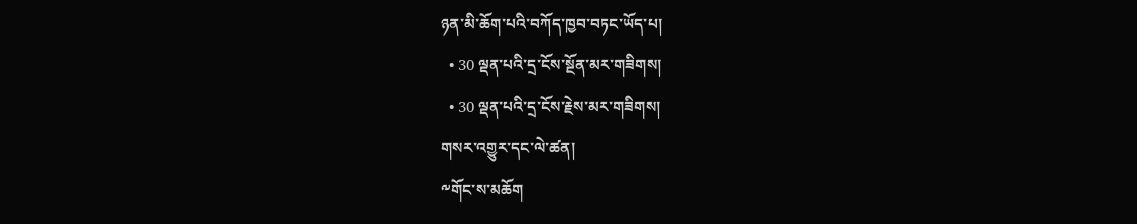ཉན་མི་ཆོག་པའི་བཀོད་ཁྱབ་བཏང་ཡོད་པ།
  • 30 ལྡན་པའི་དྲ་ངོས་སྔོན་མར་གཟིགས།
  • 30 ལྡན་པའི་དྲ་ངོས་རྗེས་མར་གཟིགས།
གསར་འགྱུར་དང་ལེ་ཚན།
༸གོང་ས་མཆོག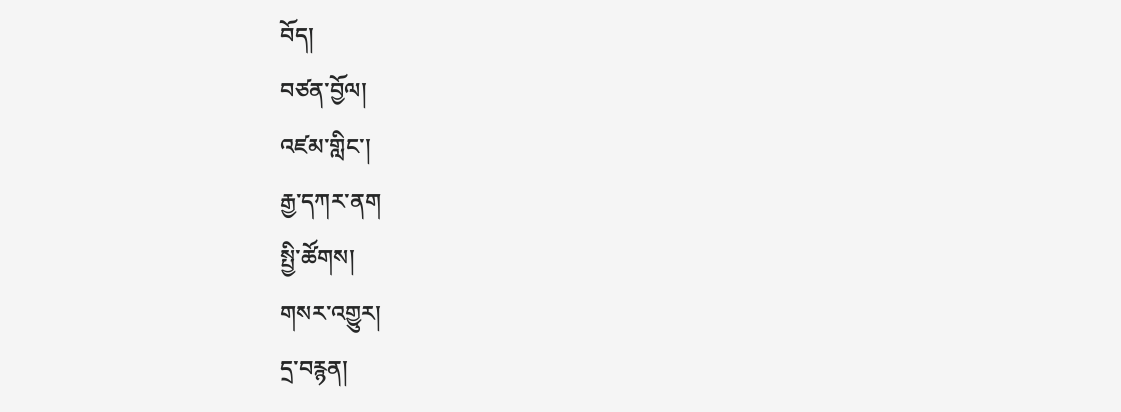བོད།
བཙན་བྱོལ།
འཛམ་གླིང་།
རྒྱ་དཀར་ནག
སྤྱི་ཚོགས།
གསར་འགྱུར།
དྲ་བརྙན།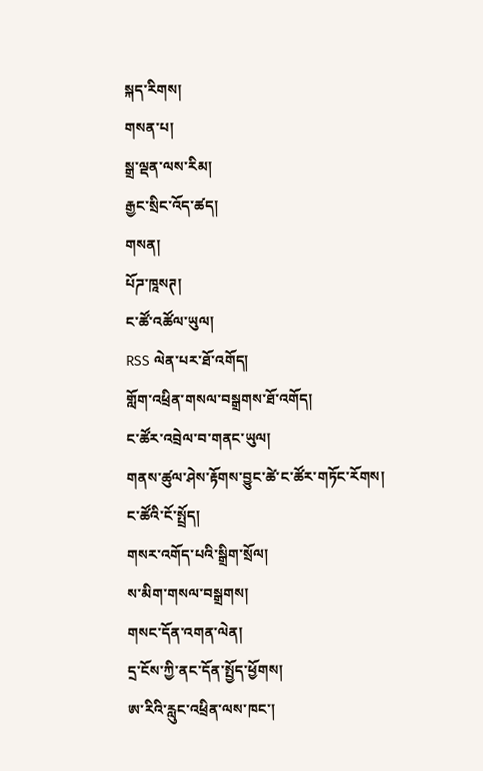སྐད་རིགས།
གསན་པ།
སྒྲ་ལྡན་ལས་རིམ།
རྒྱང་སྲིང་འོད་ཚད།
གསན།
པོཌ་ཁཱསཊ།
ང་ཚོ་འཚོལ་ཡུལ།
RSS ལེན་པར་ཐོ་འགོད།
གློག་འཕྲིན་གསལ་བསྒྲགས་ཐོ་འགོད།
ང་ཚོར་འབྲེལ་བ་གནང་ཡུལ།
གནས་ཚུལ་ཤེས་རྟོགས་བྱུང་ཚེ་ང་ཚོར་གཏོང་རོགས།
ང་ཚོའི་ངོ་སྤྲོད།
གསར་འགོད་པའི་སྒྲིག་སྲོལ།
ས་མིག་གསལ་བསྒྲགས།
གསང་དོན་འགན་ལེན།
དྲ་ངོས་ཀྱི་ནང་དོན་སྤྱོད་ཕྱོགས།
ཨ་རིའི་རླུང་འཕྲིན་ལས་ཁང་།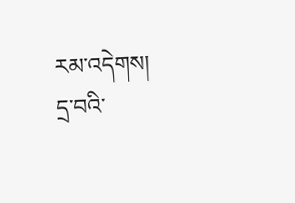རམ་འདེགས།
དྲ་བའི་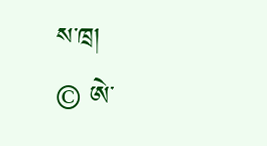ས་ཁྲ།
© ཨེ་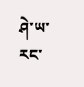ཤེ་ཡ་རང་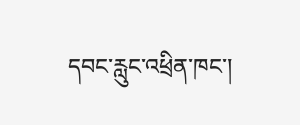དབང་རླུང་འཕྲིན་ཁང་།